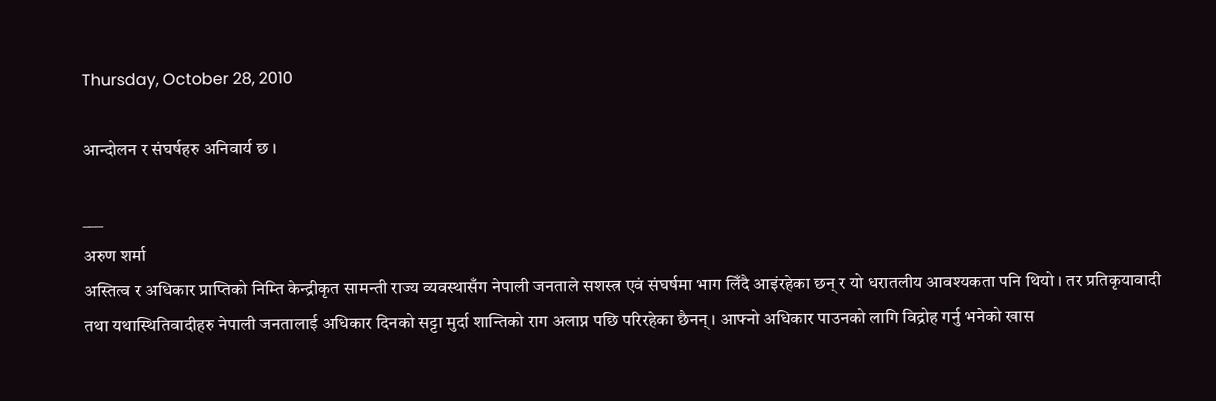Thursday, October 28, 2010

आन्दोलन र संघर्षहरु अनिवार्य छ ।

___
अरुण शर्मा
अस्तित्व र अधिकार प्राप्तिको निम्ति केन्द्रीकृत सामन्ती राज्य व्यवस्थासँग नेपाली जनताले सशस्त्र एवं संघर्षमा भाग लिँदै आइंरहेका छन् र यो धरातलीय आवश्यकता पनि थियो । तर प्रतिकृयावादी तथा यथास्थितिवादीहरु नेपाली जनतालाई अधिकार दिनको सट्टा मुर्दा शान्तिको राग अलाप्न पछि परिरहेका छैनन् । आफ्नो अधिकार पाउनको लागि विद्रोह गर्नु भनेको खास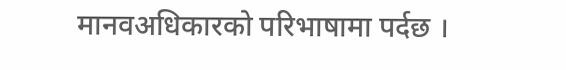मानवअधिकारको परिभाषामा पर्दछ ।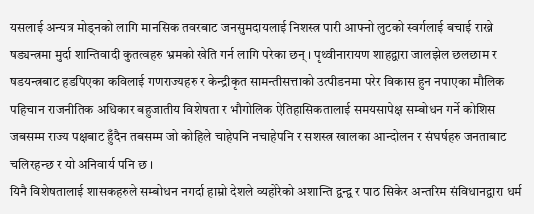यसलाई अन्यत्र मोड्नको लागि मानसिक तवरबाट जनसुमदायलाई निशस्त्र पारी आफ्नो लुटको स्वर्गलाई बचाई राख्ने षड्यन्त्रमा मुर्दा शान्तिवादी कुतत्वहरु भ्रमको खेति गर्न लागि परेका छन् । पृथ्वीनारायण शाहद्वारा जालझेल छलछाम र षडयन्त्रबाट हडपिएका कविलाई गणराज्यहरु र केन्द्रीकृत सामन्तीसत्ताको उत्पीडनमा परेर विकास हुन नपाएका मौलिक पहिचान राजनीतिक अधिकार बहुजातीय विशेषता र भौगोलिक ऐतिहासिकतालाई समयसापेक्ष सम्बोधन गर्ने कोशिस जबसम्म राज्य पक्षबाट हुँदैन तबसम्म जो कोहिले चाहेपनि नचाहेपनि र सशस्त्र खालका आन्दोलन र संघर्षहरु जनताबाट चलिरहन्छ र यो अनिवार्य पनि छ ।
यिनै विशेषतालाई शासकहरुले सम्बोधन नगर्दा हाम्रो देशले व्यहोरेको अशान्ति द्वन्द्व र पाठ सिकेर अन्तरिम संविधानद्वारा धर्म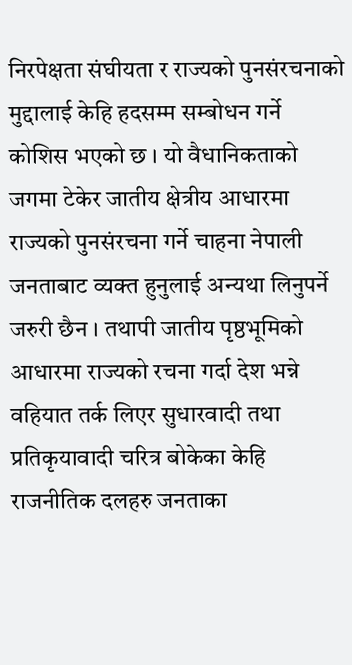निरपेक्षता संघीयता र राज्यको पुनसंरचनाको मुद्दालाई केहि हदसम्म सम्बोधन गर्ने कोशिस भएको छ । यो वैधानिकताको जगमा टेकेर जातीय क्षेत्रीय आधारमा राज्यको पुनसंरचना गर्ने चाहना नेपाली जनताबाट व्यक्त हुनुलाई अन्यथा लिनुपर्ने जरुरी छैन । तथापी जातीय पृष्ठभूमिको
आधारमा राज्यको रचना गर्दा देश भन्ने वहियात तर्क लिएर सुधारवादी तथा प्रतिकृयावादी चरित्र बोकेका केहि राजनीतिक दलहरु जनताका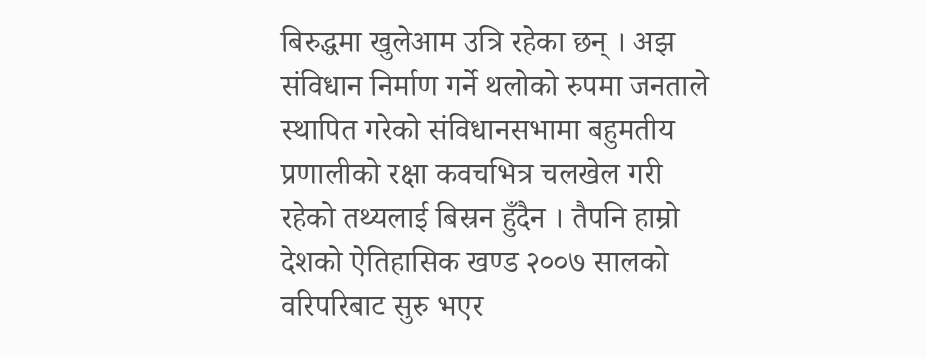बिरुद्धमा खुलेआम उत्रि रहेका छन् । अझ संविधान निर्माण गर्ने थलोको रुपमा जनताले स्थापित गरेको संविधानसभामा बहुमतीय प्रणालीको रक्षा कवचभित्र चलखेल गरी रहेको तथ्यलाई बिस्रन हुँदैन । तैपनि हाम्रो देशको ऐतिहासिक खण्ड २००७ सालको वरिपरिबाट सुरु भएर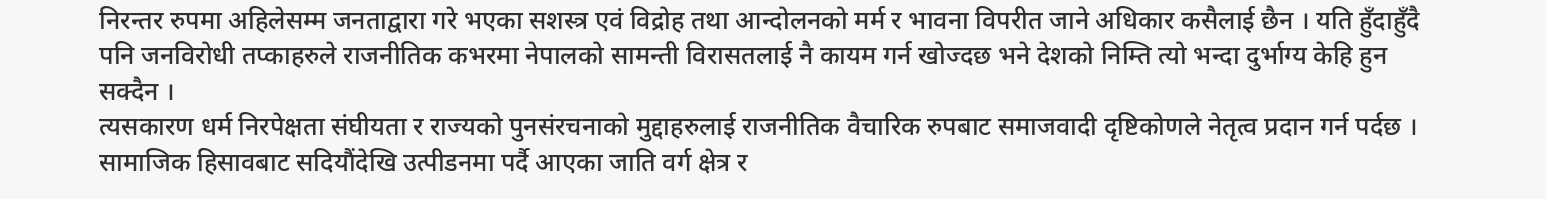निरन्तर रुपमा अहिलेसम्म जनताद्वारा गरे भएका सशस्त्र एवं विद्रोह तथा आन्दोलनको मर्म र भावना विपरीत जाने अधिकार कसैलाई छैन । यति हुँदाहुँदै पनि जनविरोधी तप्काहरुले राजनीतिक कभरमा नेपालको सामन्ती विरासतलाई नै कायम गर्न खोज्दछ भने देशको निम्ति त्यो भन्दा दुर्भाग्य केहि हुन सक्दैन ।
त्यसकारण धर्म निरपेक्षता संघीयता र राज्यको पुनसंरचनाको मुद्दाहरुलाई राजनीतिक वैचारिक रुपबाट समाजवादी दृष्टिकोणले नेतृत्व प्रदान गर्न पर्दछ । सामाजिक हिसावबाट सदियौंदेखि उत्पीडनमा पर्दै आएका जाति वर्ग क्षेत्र र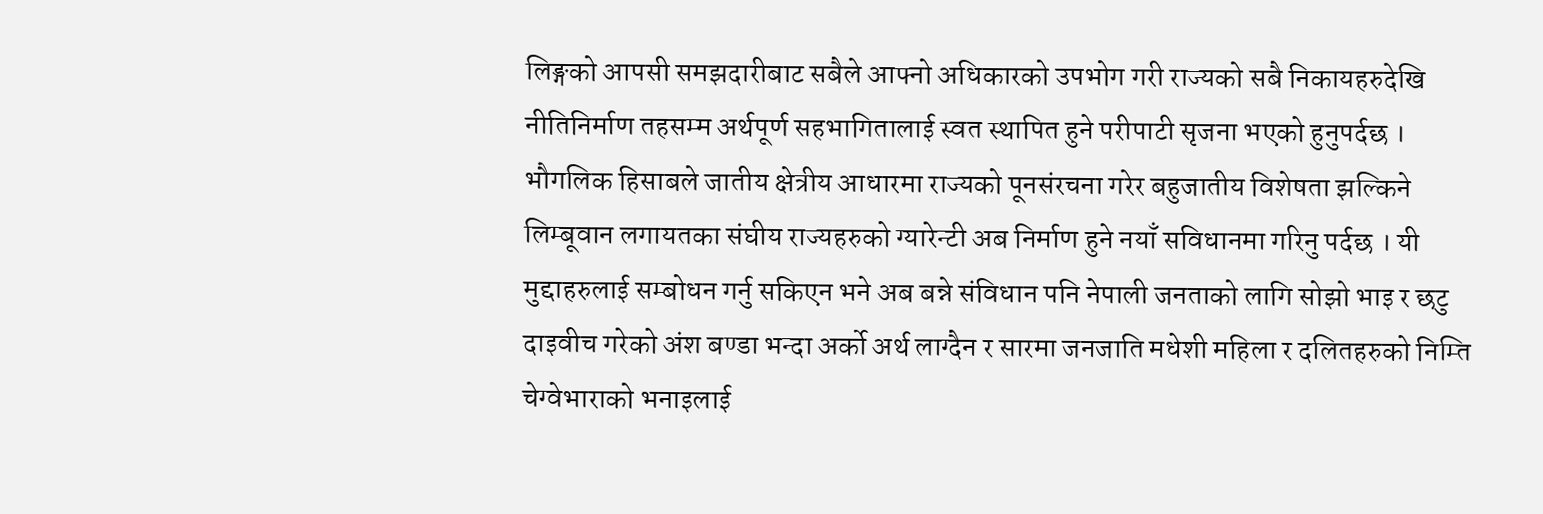लिङ्गको आपसी समझदारीबाट सबैले आफ्नो अधिकारको उपभोग गरी राज्यको सबै निकायहरुदेखि नीतिनिर्माण तहसम्म अर्थपूर्ण सहभागितालाई स्वत स्थापित हुने परीपाटी सृजना भएको हुनुपर्दछ । भौगलिक हिसाबले जातीय क्षेत्रीय आधारमा राज्यको पूनसंरचना गरेर बहुजातीय विशेषता झल्किने लिम्बूवान लगायतका संघीय राज्यहरुको ग्यारेन्टी अब निर्माण हुने नयाँ सविधानमा गरिनु पर्दछ । यी मुद्दाहरुलाई सम्बोधन गर्नु सकिएन भने अब बन्ने संविधान पनि नेपाली जनताको लागि सोझो भाइ र छटु दाइवीच गरेको अंश बण्डा भन्दा अर्को अर्थ लाग्दैन र सारमा जनजाति मधेशी महिला र दलितहरुको निम्ति चेग्वेभाराको भनाइलाई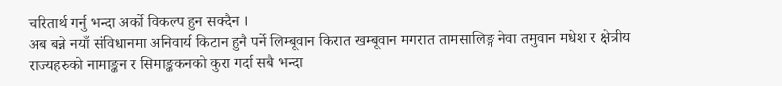चरितार्थ गर्नु भन्दा अर्को विकल्प हुन सक्दैन ।
अब बन्ने नयाँ संविधानमा अनिवार्य किटान हुनै पर्ने लिम्बूवान किरात खम्बूवान मगरात तामसालिङ्ग नेवा तमुवान मधेश र क्षेत्रीय
राज्यहरुको नामाङ्कन र सिमाङ्ककनको कुरा गर्दा सबै भन्दा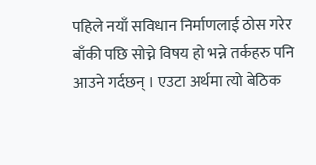पहिले नयाँ सविधान निर्माणलाई ठोस गरेर बाँकी पछि सोच्ने विषय हो भन्ने तर्कहरु पनि आउने गर्दछन् । एउटा अर्थमा त्यो बेठिक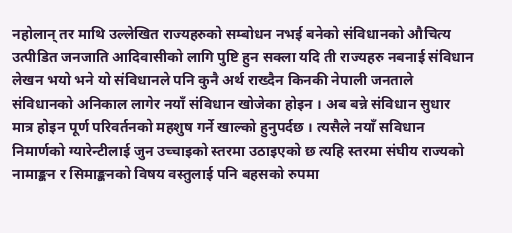नहोलान् तर माथि उल्लेखित राज्यहरुको सम्बोधन नभई बनेको संविधानको औचित्य उत्पीडित जनजाति आदिवासीको लागि पुष्टि हुन सक्ला यदि ती राज्यहरु नबनाई संविधान लेखन भयो भने यो संविधानले पनि कुनै अर्थ राख्दैन किनकी नेपाली जनताले संविधानको अनिकाल लागेर नयाँ संविधान खोजेका होइन । अब बन्ने संविधान सुधार मात्र होइन पूर्ण परिवर्तनको महशुष गर्ने खाल्को हुनुपर्दछ । त्यसैले नयाँ सविधान निमार्णको ग्यारेन्टीलाई जुन उच्चाइको स्तरमा उठाइएको छ त्यहि स्तरमा संघीय राज्यको नामाङ्कन र सिमाङ्कनको विषय वस्तुलाई पनि बहसको रुपमा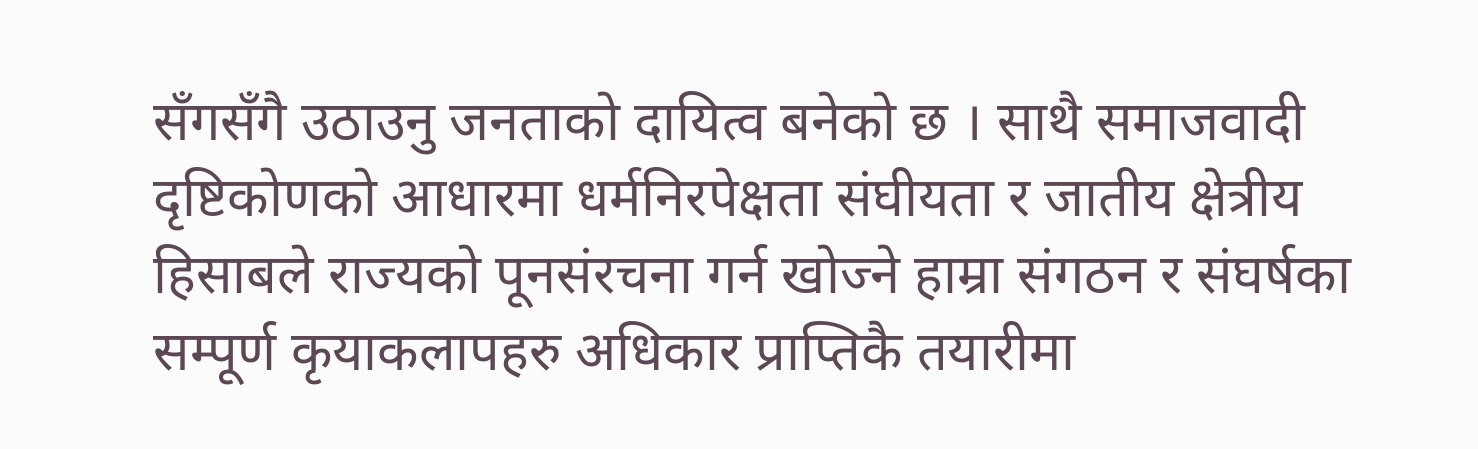सँगसँगै उठाउनु जनताको दायित्व बनेको छ । साथै समाजवादी दृष्टिकोणको आधारमा धर्मनिरपेक्षता संघीयता र जातीय क्षेत्रीय हिसाबले राज्यको पूनसंरचना गर्न खोज्ने हाम्रा संगठन र संघर्षका सम्पूर्ण कृयाकलापहरु अधिकार प्राप्तिकै तयारीमा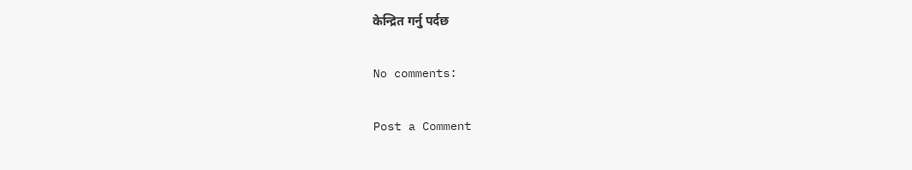केन्द्रित गर्नु पर्दछ

No comments:

Post a Comment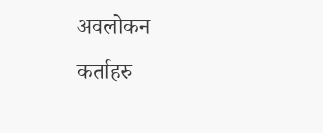अवलोकन कर्ताहरु